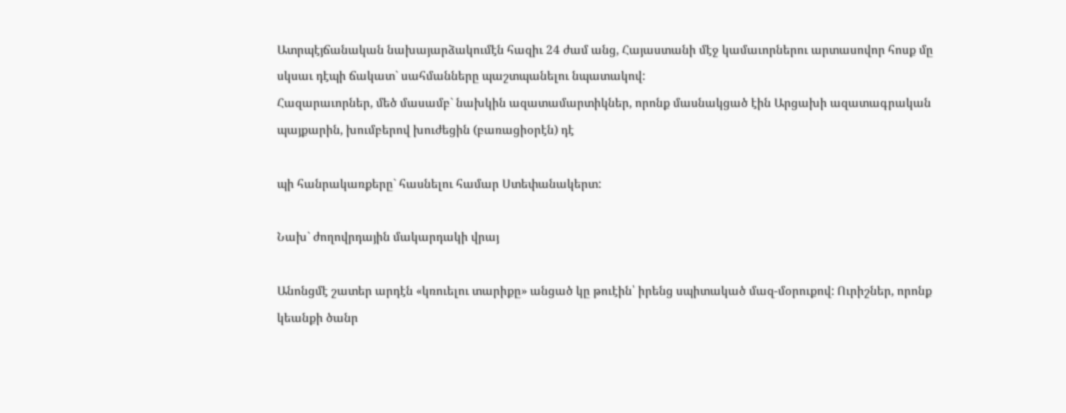Ատրպէյճանական նախայարձակումէն հազիւ 24 ժամ անց, Հայաստանի մէջ կամաւորներու արտասովոր հոսք մը սկսաւ դէպի ճակատ` սահմանները պաշտպանելու նպատակով:
Հազարաւորներ, մեծ մասամբ` նախկին ազատամարտիկներ, որոնք մասնակցած էին Արցախի ազատագրական պայքարին, խումբերով խուժեցին (բառացիօրէն) դէ

պի հանրակառքերը` հասնելու համար Ստեփանակերտ:

Նախ` ժողովրդային մակարդակի վրայ

Անոնցմէ շատեր արդէն «կռուելու տարիքը» անցած կը թուէին՝ իրենց սպիտակած մազ-մօրուքով: Ուրիշներ, որոնք կեանքի ծանր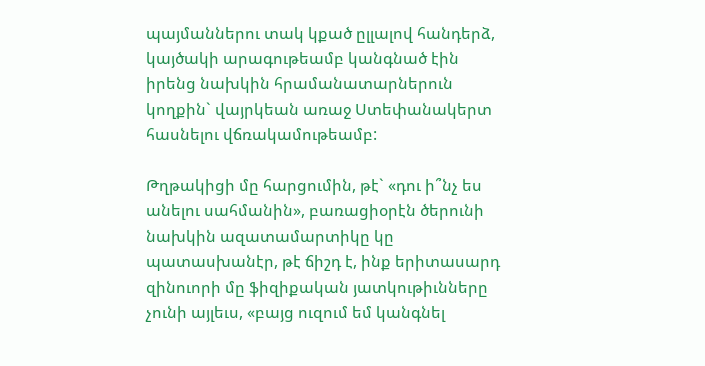պայմաններու տակ կքած ըլլալով հանդերձ, կայծակի արագութեամբ կանգնած էին իրենց նախկին հրամանատարներուն կողքին` վայրկեան առաջ Ստեփանակերտ հասնելու վճռակամութեամբ:

Թղթակիցի մը հարցումին, թէ` «դու ի՞նչ ես անելու սահմանին», բառացիօրէն ծերունի նախկին ազատամարտիկը կը պատասխանէր, թէ ճիշդ է, ինք երիտասարդ զինուորի մը ֆիզիքական յատկութիւնները չունի այլեւս, «բայց ուզում եմ կանգնել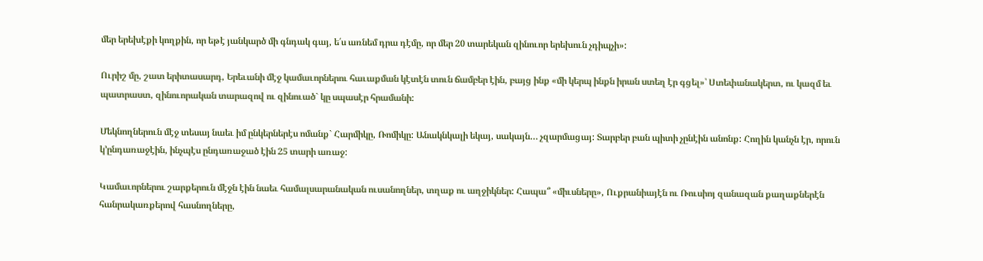մեր երեխէքի կողքին, որ եթէ յանկարծ մի գնդակ գայ, ե՛ս առնեմ դրա դէմը, որ մեր 20 տարեկան զինուոր երեխուն չդիպչի»:

Ուրիշ մը, շատ երիտասարդ, Երեւանի մէջ կամաւորներու հաւաքման կէտէն տուն ճամբեր էին, բայց ինք «մի կերպ ինքն իրան ստեղ էր գցել»՝ Ստեփանակերտ, ու կազմ եւ պատրաստ, զինուորական տարազով ու զինուած` կը սպասէր հրամանի:

Մեկնողներուն մէջ տեսայ նաեւ իմ ընկերներէս ոմանք` Հարմիկը, Ռոմիկը: Անակնկալի եկայ, սակայն… չզարմացայ: Տարբեր բան պիտի չընէին անոնք: Հողին կանչն էր, որուն կ’ընդառաջէին, ինչպէս ընդառաջած էին 25 տարի առաջ:

Կամաւորներու շարքերուն մէջն էին նաեւ համալսարանական ուսանողներ, տղաք ու աղջիկներ: Հապա՞ «միւսները», Ուքրանիայէն ու Ռուսիոյ զանազան քաղաքներէն հանրակառքերով հասնողները,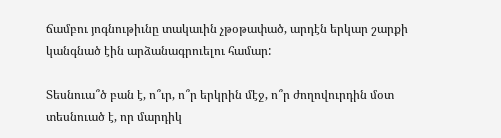ճամբու յոգնութիւնը տակաւին չթօթափած, արդէն երկար շարքի կանգնած էին արձանագրուելու համար:

Տեսնուա՞ծ բան է, ո՞ւր, ո՞ր երկրին մէջ, ո՞ր ժողովուրդին մօտ տեսնուած է, որ մարդիկ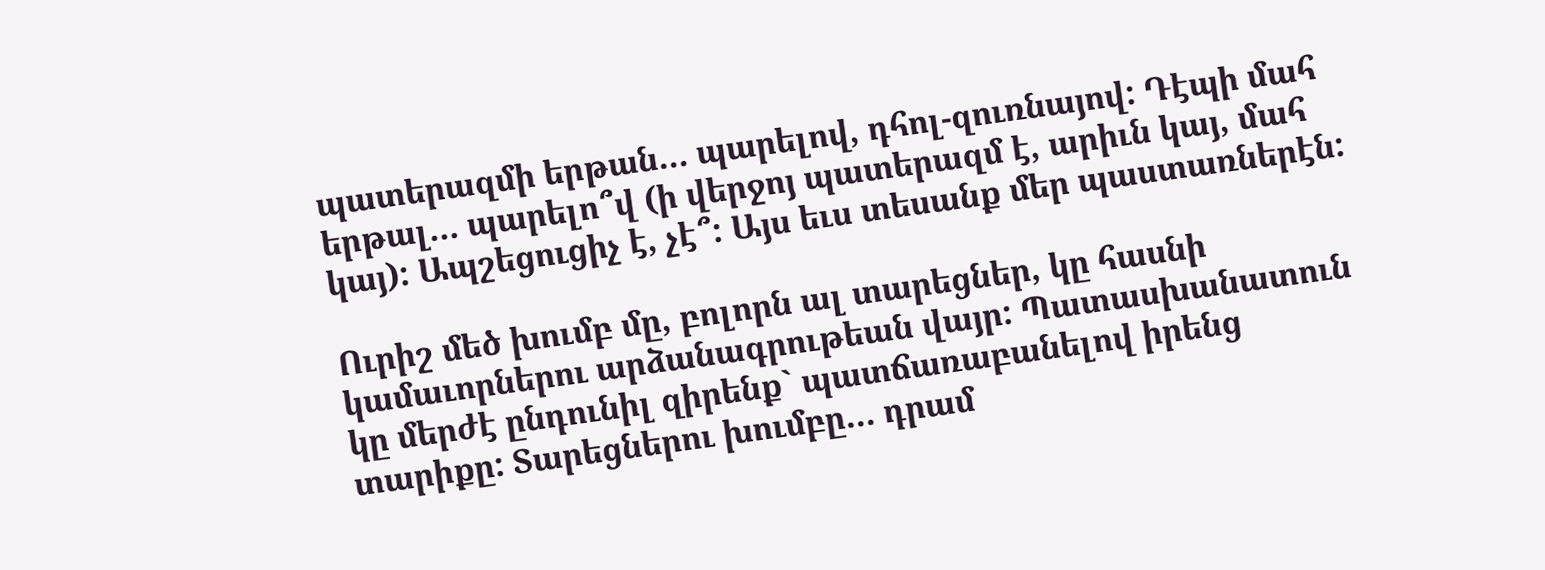պատերազմի երթան… պարելով, դհոլ-զուռնայով: Դէպի մահ երթալ… պարելո՞վ (ի վերջոյ պատերազմ է, արիւն կայ, մահ կայ): Ապշեցուցիչ է, չէ՞: Այս եւս տեսանք մեր պաստառներէն:

Ուրիշ մեծ խումբ մը, բոլորն ալ տարեցներ, կը հասնի կամաւորներու արձանագրութեան վայր: Պատասխանատուն կը մերժէ ընդունիլ զիրենք` պատճառաբանելով իրենց տարիքը: Տարեցներու խումբը… դրամ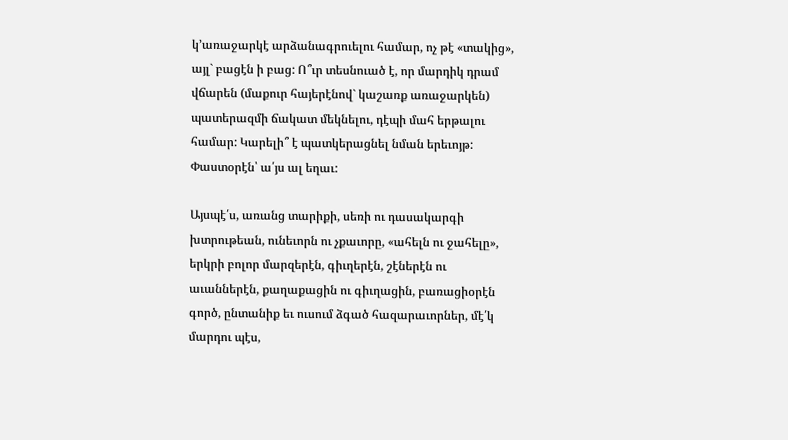կ’առաջարկէ արձանագրուելու համար, ոչ թէ «տակից», այլ` բացէն ի բաց: Ո՞ւր տեսնուած է, որ մարդիկ դրամ վճարեն (մաքուր հայերէնով` կաշառք առաջարկեն) պատերազմի ճակատ մեկնելու, դէպի մահ երթալու համար: Կարելի՞ է պատկերացնել նման երեւոյթ: Փաստօրէն՝ ա՛յս ալ եղաւ:

Այսպէ՛ս, առանց տարիքի, սեռի ու դասակարգի խտրութեան, ունեւորն ու չքաւորը, «ահելն ու ջահելը», երկրի բոլոր մարզերէն, գիւղերէն, շէներէն ու աւաններէն, քաղաքացին ու գիւղացին, բառացիօրէն գործ, ընտանիք եւ ուսում ձգած հազարաւորներ, մէ՛կ մարդու պէս,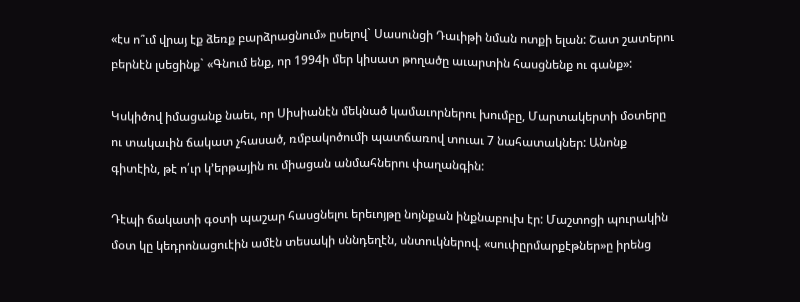«էս ո՞ւմ վրայ էք ձեռք բարձրացնում» ըսելով` Սասունցի Դաւիթի նման ոտքի ելան: Շատ շատերու բերնէն լսեցինք` «Գնում ենք, որ 1994ի մեր կիսատ թողածը աւարտին հասցնենք ու գանք»:

Կսկիծով իմացանք նաեւ, որ Սիսիանէն մեկնած կամաւորներու խումբը, Մարտակերտի մօտերը ու տակաւին ճակատ չհասած, ռմբակոծումի պատճառով տուաւ 7 նահատակներ: Անոնք գիտէին, թէ ո՛ւր կ’երթային ու միացան անմահներու փաղանգին:

Դէպի ճակատի գօտի պաշար հասցնելու երեւոյթը նոյնքան ինքնաբուխ էր: Մաշտոցի պուրակին մօտ կը կեդրոնացուէին ամէն տեսակի սննդեղէն, սնտուկներով. «սուփըրմարքէթներ»ը իրենց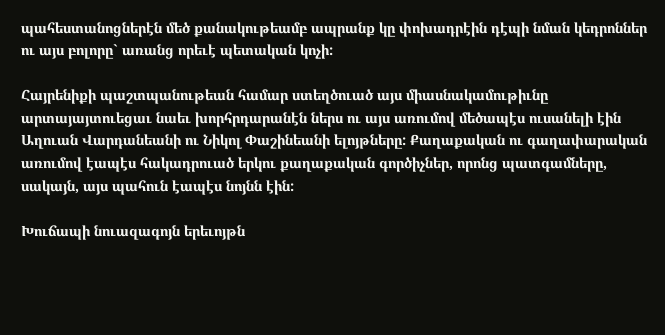պահեստանոցներէն մեծ քանակութեամբ ապրանք կը փոխադրէին դէպի նման կեդրոններ ու այս բոլորը` առանց որեւէ պետական կոչի:

Հայրենիքի պաշտպանութեան համար ստեղծուած այս միասնակամութիւնը արտայայտուեցաւ նաեւ խորհրդարանէն ներս ու այս առումով մեծապէս ուսանելի էին Աղուան Վարդանեանի ու Նիկոլ Փաշինեանի ելոյթները: Քաղաքական ու գաղափարական առումով էապէս հակադրուած երկու քաղաքական գործիչներ, որոնց պատգամները, սակայն, այս պահուն էապէս նոյնն էին:

Խուճապի նուազագոյն երեւոյթն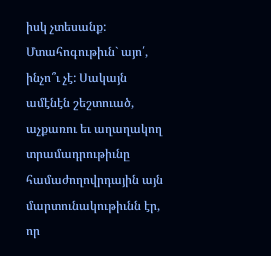իսկ չտեսանք: Մտահոգութիւն` այո՛, ինչո՞ւ չէ: Սակայն ամէնէն շեշտուած, աչքառու եւ աղաղակող տրամադրութիւնը համաժողովրդային այն մարտունակութիւնն էր, որ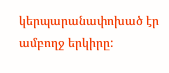կերպարանափոխած էր ամբողջ երկիրը: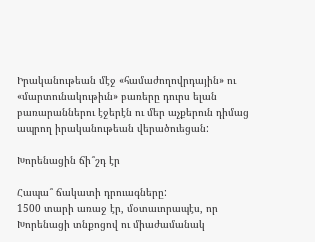Իրականութեան մէջ «համաժողովրդային» ու «մարտունակութիւն» բառերը դուրս ելան բառարաններու էջերէն ու մեր աչքերուն դիմաց ապրող իրականութեան վերածուեցան:

Խորենացին ճի՞շդ էր

Հապա՞ ճակատի դրուագները:
1500 տարի առաջ էր, մօտաւորապէս, որ Խորենացի տնքոցով ու միաժամանակ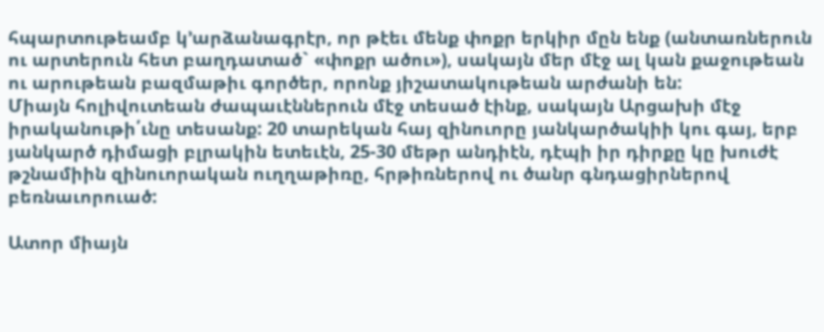հպարտութեամբ կ’արձանագրէր, որ թէեւ մենք փոքր երկիր մըն ենք (անտառներուն ու արտերուն հետ բաղդատած` «փոքր ածու»), սակայն մեր մէջ ալ կան քաջութեան ու արութեան բազմաթիւ գործեր, որոնք յիշատակութեան արժանի են:
Միայն հոլիվուտեան ժապաւէններուն մէջ տեսած էինք, սակայն Արցախի մէջ իրականութի՛ւնը տեսանք: 20 տարեկան հայ զինուորը յանկարծակիի կու գայ, երբ յանկարծ դիմացի բլրակին ետեւէն, 25-30 մեթր անդիէն, դէպի իր դիրքը կը խուժէ թշնամիին զինուորական ուղղաթիռը, հրթիռներով ու ծանր գնդացիրներով բեռնաւորուած:

Ատոր միայն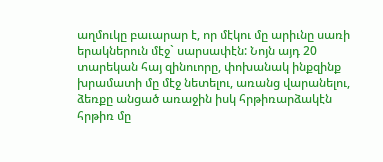աղմուկը բաւարար է, որ մէկու մը արիւնը սառի երակներուն մէջ` սարսափէն: Նոյն այդ 20 տարեկան հայ զինուորը, փոխանակ ինքզինք խրամատի մը մէջ նետելու, առանց վարանելու, ձեռքը անցած առաջին իսկ հրթիռարձակէն հրթիռ մը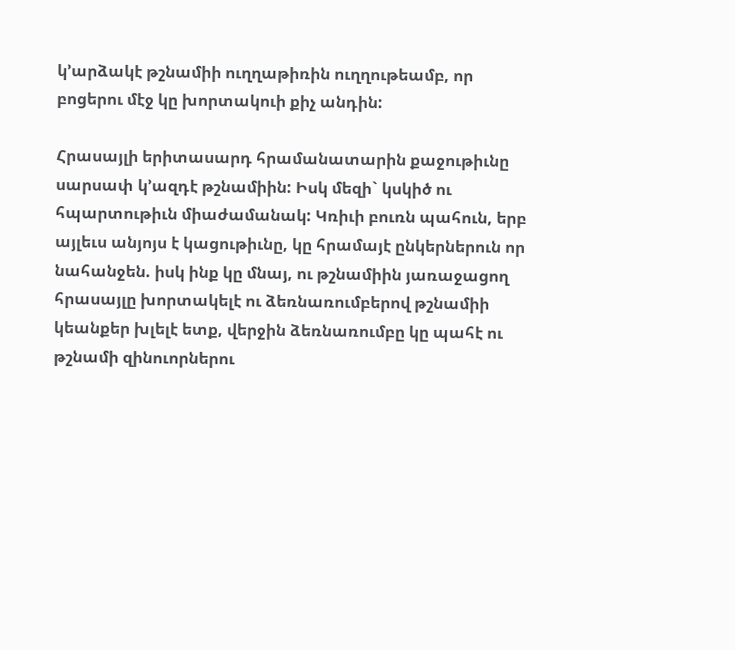կ’արձակէ թշնամիի ուղղաթիռին ուղղութեամբ, որ բոցերու մէջ կը խորտակուի քիչ անդին:

Հրասայլի երիտասարդ հրամանատարին քաջութիւնը սարսափ կ’ազդէ թշնամիին: Իսկ մեզի` կսկիծ ու հպարտութիւն միաժամանակ: Կռիւի բուռն պահուն, երբ այլեւս անյոյս է կացութիւնը, կը հրամայէ ընկերներուն որ նահանջեն. իսկ ինք կը մնայ, ու թշնամիին յառաջացող հրասայլը խորտակելէ ու ձեռնառումբերով թշնամիի կեանքեր խլելէ ետք, վերջին ձեռնառումբը կը պահէ ու թշնամի զինուորներու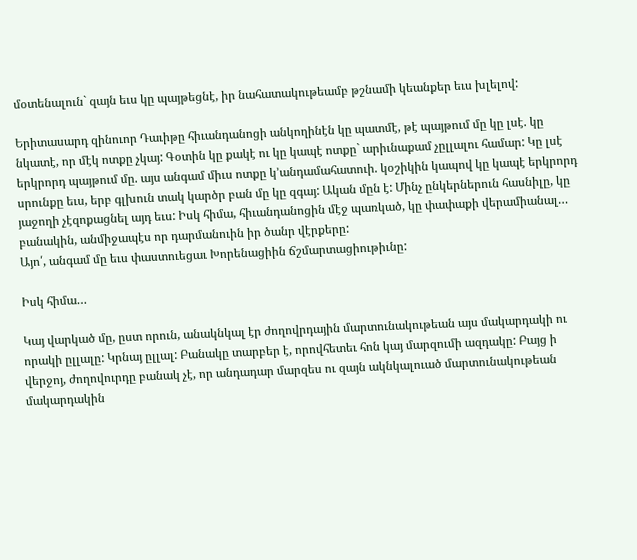մօտենալուն` զայն եւս կը պայթեցնէ, իր նահատակութեամբ թշնամի կեանքեր եւս խլելով:

Երիտասարդ զինուոր Դաւիթը հիւանդանոցի անկողինէն կը պատմէ, թէ պայթում մը կը լսէ. կը նկատէ, որ մէկ ոտքը չկայ: Գօտին կը քակէ ու կը կապէ ոտքը` արիւնաքամ չըլլալու համար: Կը լսէ երկրորդ պայթում մը. այս անգամ միւս ոտքը կ’անդամահատուի. կօշիկին կապով կը կապէ երկրորդ սրունքը եւս, երբ գլխուն տակ կարծր բան մը կը զգայ: Ական մըն է: Մինչ ընկերներուն հասնիլը, կը յաջողի չէզոքացնել այդ եւս: Իսկ հիմա, հիւանդանոցին մէջ պառկած, կը փափաքի վերամիանալ… բանակին, անմիջապէս որ դարմանուին իր ծանր վէրքերը:
Այո՛, անգամ մը եւս փաստուեցաւ Խորենացիին ճշմարտացիութիւնը:

Իսկ հիմա…

Կայ վարկած մը, ըստ որուն, անակնկալ էր ժողովրդային մարտունակութեան այս մակարդակի ու որակի ըլլալը: Կրնայ ըլլալ: Բանակը տարբեր է, որովհետեւ հոն կայ մարզումի ազդակը: Բայց ի վերջոյ, ժողովուրդը բանակ չէ, որ անդադար մարզես ու զայն ակնկալուած մարտունակութեան մակարդակին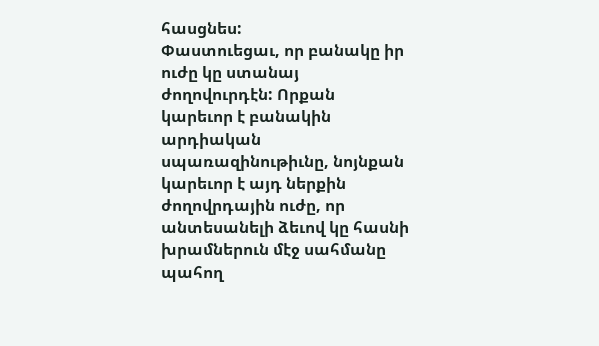հասցնես:
Փաստուեցաւ, որ բանակը իր ուժը կը ստանայ ժողովուրդէն: Որքան կարեւոր է բանակին արդիական սպառազինութիւնը, նոյնքան կարեւոր է այդ ներքին ժողովրդային ուժը, որ անտեսանելի ձեւով կը հասնի խրամներուն մէջ սահմանը պահող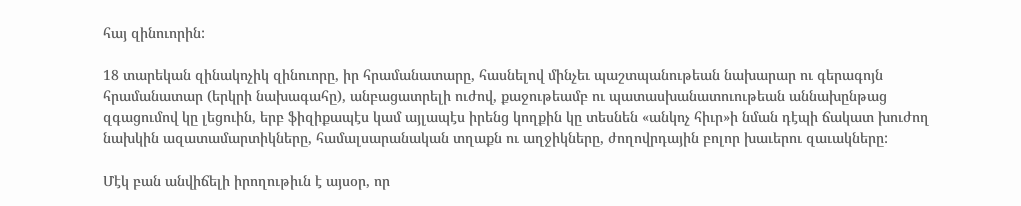հայ զինուորին:

18 տարեկան զինակոչիկ զինուորը, իր հրամանատարը, հասնելով մինչեւ պաշտպանութեան նախարար ու գերագոյն հրամանատար (երկրի նախագահը), անբացատրելի ուժով, քաջութեամբ ու պատասխանատուութեան աննախընթաց զգացումով կը լեցուին, երբ ֆիզիքապէս կամ այլապէս իրենց կողքին կը տեսնեն «անկոչ հիւր»ի նման դէպի ճակատ խուժող նախկին ազատամարտիկները, համալսարանական տղաքն ու աղջիկները, ժողովրդային բոլոր խաւերու զաւակները:

Մէկ բան անվիճելի իրողութիւն է այսօր, որ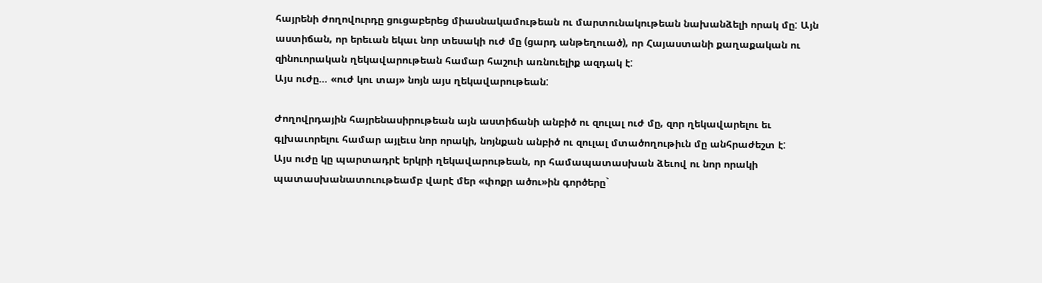հայրենի ժողովուրդը ցուցաբերեց միասնակամութեան ու մարտունակութեան նախանձելի որակ մը: Այն աստիճան, որ երեւան եկաւ նոր տեսակի ուժ մը (ցարդ անթեղուած), որ Հայաստանի քաղաքական ու զինուորական ղեկավարութեան համար հաշուի առնուելիք ազդակ է:
Այս ուժը… «ուժ կու տայ» նոյն այս ղեկավարութեան:

Ժողովրդային հայրենասիրութեան այն աստիճանի անբիծ ու զուլալ ուժ մը, զոր ղեկավարելու եւ գլխաւորելու համար այլեւս նոր որակի, նոյնքան անբիծ ու զուլալ մտածողութիւն մը անհրաժեշտ է:
Այս ուժը կը պարտադրէ երկրի ղեկավարութեան, որ համապատասխան ձեւով ու նոր որակի պատասխանատուութեամբ վարէ մեր «փոքր ածու»ին գործերը`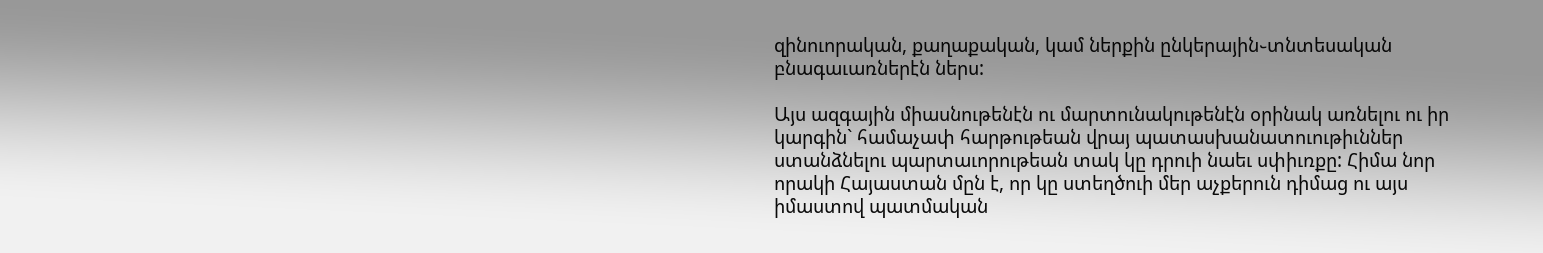զինուորական, քաղաքական, կամ ներքին ընկերային֊տնտեսական բնագաւառներէն ներս:

Այս ազգային միասնութենէն ու մարտունակութենէն օրինակ առնելու ու իր կարգին` համաչափ հարթութեան վրայ պատասխանատուութիւններ ստանձնելու պարտաւորութեան տակ կը դրուի նաեւ սփիւռքը: Հիմա նոր որակի Հայաստան մըն է, որ կը ստեղծուի մեր աչքերուն դիմաց ու այս իմաստով պատմական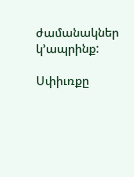ժամանակներ կ’ապրինք:

Սփիւռքը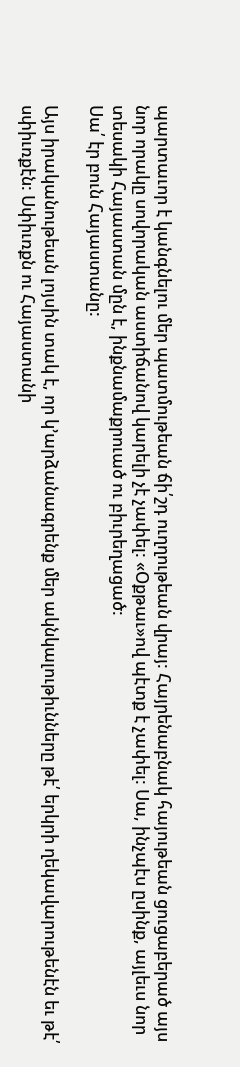պարտաւոր է կանգնելու մեր պատմութեան ճի՛շդ ուղղութեան վրայ: Հայրենաբնակ հայութեան ցուցաբերած այս նոր որակը սովորական աստիճանով կարելի չէ չափել: «Օքթաւ»ով պէտք է չափել: Սա, ինչպէս ըսինք, այլեւս նոր տեսակի Հայաստան մըն է, ինքնամաքրուած ու բիւրեղացած:
Սա՛ էր բուն Հայաստանը:

Այս իրականութեան լոյսին տակ է, որ կ’արձանագրենք մեր ակնկալութիւնները թէ՛ երկրի ղեկավարութենէն եւ թէ՛ սփիւռքէն: Սփիւռքն ու Հայաստանի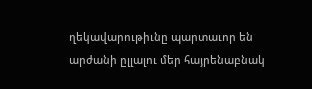ղեկավարութիւնը պարտաւոր են արժանի ըլլալու մեր հայրենաբնակ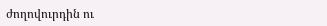ժողովուրդին ու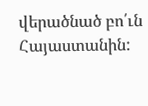վերածնած բո՛ւն Հայաստանին: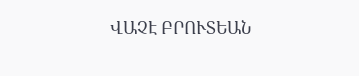ՎԱՉԷ ԲՐՈՒՏԵԱՆ